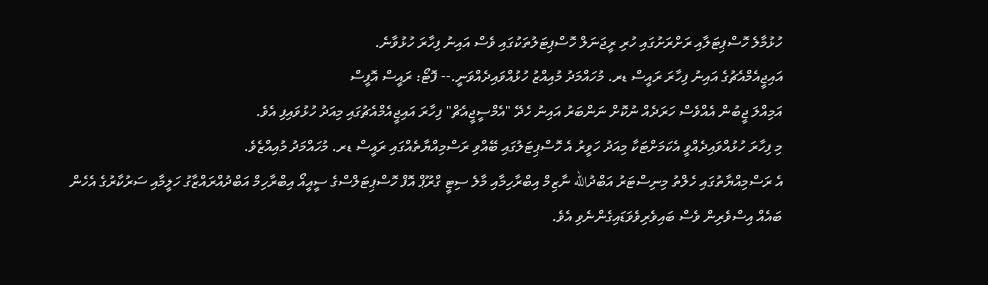ހުޅުމާލެ ހޮސްޕިޓަލާއި ރަށްރަށުގައި ހުރި ރީޖަނަލް ހޮސްޕިޓަލުތަކުގައި ވެސް އައިނު ފިހާރަ ހުޅުވާނެ.
އައިޖީއެމްއެޗުގެ އައިނު ފިހާރަ ރައީސް ޑރ. މުހައްމަދު މުއިއްޒު ހުޅުއްވައިދެއްވަނީ.-- ފޮޓޯ: ރައީސް އޮފީސް
އަމިއްލަ ޖީބުން އެއްވެސް ހަރަދެއް ނުކޮށް ނަންބަރު އައިނު ހެދޭ "އެމްސީޖީއެޗް" ފިހާރަ އައިޖީއެމްއެޗުގައި މިއަދު ހުޅުވައިފި އެވެ.
މި ފިހާރަ ހުޅުއްވައިދެއްވީ އެކަމަށްޓަކާ މިއަދު ހަވީރު އެ ހޮސްޕިޓަލުގައި ބޭއްވި ރަސްމިއްޔާތެއްގައި ރައީސް ޑރ. މުހައްމަދު މުއިއްޒެވެ.
އެ ރަސްމިއްޔާތުގައި ހެލްތު މިނިސްޓަރު އަބްދުالله ނާޒިމް އިބްރާހިމާއި މާލެ ސިޓީ ގްރޫޕް އޮފް ހޮސްޕިޓަލްސްގެ ސީއީއޯ އިބްރާހިމް އަބްދުއްރައްޒާގު ހަލީމާއި ސަރުކާރުގެ އެހެން ބައެއް އިސްވެރިން ވެސް ބައިވެރިވެވަޑައިގެންނެވި އެވެ.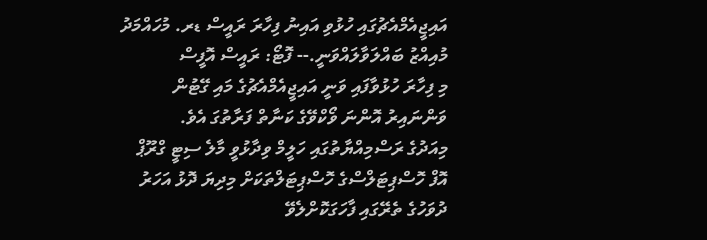އައިޖީއެމްއެޗުގައި ހުޅުވި އައިނު ފިހާރަ ރައީސް ޑރ. މުހައްމަދު މުއިއްޒު ބައްލަވާލައްވަނީ.-- ފޮޓޯ: ރައީސް އޮފީސް
މި ފިހާރަ ހުޅުވާފައި ވަނީ އައިޖީއެމްއެޗުގެ މައި ގޭޓުން ވަންނައިރު އޮންނަ ވޯކްވޭގެ ކަނާތް ފަރާތުގަ އެވެ.
މިއަދުގެ ރަސްމިއްޔާތުގައި ހަލީމް ވިދާޅުވީ މާލެ ސިޓީ ގްރޫޕް އޮފް ހޮސްޕިޓަލްސްގެ ހޮސްޕިޓަލްތަކަށް މިދިޔަ ދޮޅު އަހަރު ދުވަހުގެ ތެރޭގައި ފާހަގަކޮށްލެވޭ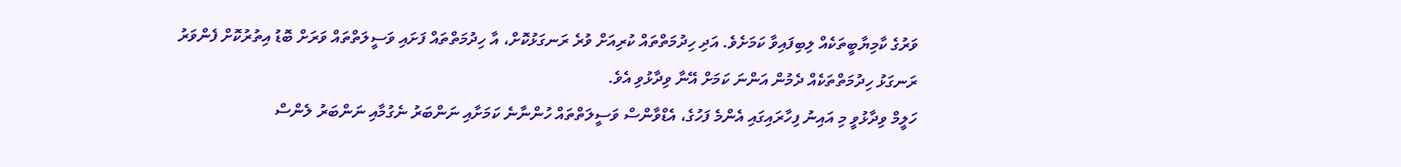ވަރުގެ ކާމިޔާބީތަކެއް ލިބިފައިވާ ކަމަށެވެ. އަދި ހިދުމަތްތައް ކުރިއަށް ވުރެ ރަނގަޅުކޮށް، އާ ހިދުމަތްތައް ފަށައި ވަސީލަތްތައް ވަރަށް ބޮޑު އިތުރުކޮށް ފެންވަރު ރަނގަޅު ހިދުމަތްތަކެއް ދެމުން އަންނަ ކަމަށް އޭނާ ވިދާޅުވި އެވެ.
ހަލީމް ވިދާޅުވީ މި އައިނު ފިހާރައިގައި އެންމެ ފަހުގެ، އެޑްވާންސް ވަސީލަތްތައް ހުންނާނެ ކަމަށާއި ނަންބަރު ނެގުމާއި ނަންބަރު ލެންސް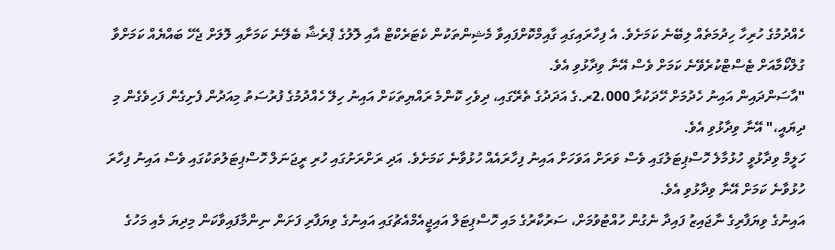ހެއްދުމުގެ ހުރިހާ ހިދުމަތެއް ލިބޭނެ ކަމަށެވެ. އެ ފިހާރައިގައި ގާއިމްކޮށްފައިވާ މެޝިންތަކުން ކެޓަރެކްޓް އާއި ލޮލުގެ ޕްރެޝާ ބެލޭނެ ކަމަށާއި ލޮލަށް ޖެހޭ ބައްޔެއް ކަމަށްވާ ގުލްކޯމާއަށް ޓެސްޓްކުރެވޭނެ ކަމަށް ވެސް އޭނާ ވިދާޅުވި އެވެ.
"އާސަންދައިން އައިނު ހެދުމަށް ހޭދަކުރާ 2،000ރ.ގެ އަދަދުގެ ތެރޭގައި، ދިވެހި ކޮންމެ ރައްޔިތަކަށް އައިނު ހިލޭ ހެއްދުމުގެ ފުރުސަތު މިއަދުން ފެށިގެން ފަހިވެގެން މި ދިޔައީ،" އޭނާ ވިދާޅުވި އެވެ.
ހަލީމް ވިދާޅުވީ ހުޅުމާލެ ހޮސްޕިޓަލުގައި ވެސް ވަރަށް އަވަހަށް އައިނު ފިހާރައެއް ހުޅުވާނެ ކަމަށެވެ. އަދި ރަށްރަށުގައި ހުރި ރީޖަނަލް ހޮސްޕިޓަލުތަކުގައި ވެސް އައިނު ފިހާރަ ހުޅުވާނެ ކަމަށް އޭނާ ވިދާޅުވި އެވެ.
އައިނުގެ ވިޔަފާރިގެ ނާޖައިޒު ފައިދާ ނެގުން ހުއްޓުވުމަށް، ސަރުކާރުގެ މައި ހޮސްޕިޓަލް އައިޖީއެމްއެޗުގައި އައިނުގެ ވިޔަފާރި ފަށަން ނިންމާފައިވާކަން މިދިޔަ މެއި މަހުގެ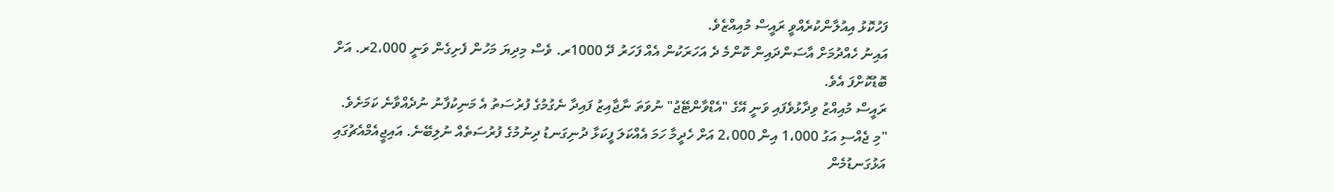ފަހުކޮޅު އިއުލާންކުރެއްވީ ރައީސް މުއިއްޒެވެ.
އައިނު ހެއްދުމަށް އާސަންދައިން ކޮންމެ ދެ އަހަރަކުން އެއް ފަހަރު ދޭ 1000ރ. ވެސް މިދިޔަ މަހުން ފެށިގެން ވަނީ 2،000ރ. އަށް ބޮޑުކޮށްފަ އެވެ.
ރައީސް މުއިއްޒު ވިދާޅުވެފައި ވަނީ އޭގެ "އެޑްވާންޓޭޖު" ނުވަތަ ނާޖާއިޒު ފައިދާ ނެގުމުގެ ފުރުސަތު އެ މަނިކުފާނު ނުދެއްވާނެ ކަމަށެވެ.
"މި ޖެއްސި އަގު 1،000 އިން 2،000 އަށް ހެދީމާ ހަމަ އެއްކަލަ ފީކަޅާ ދުނިގަނޑު ދިނުމުގެ ފުރުސަތެއް ނުލިބޭނެ. އައިޖީއެމްއެޗުގައި އަޅުގަނޑުމެން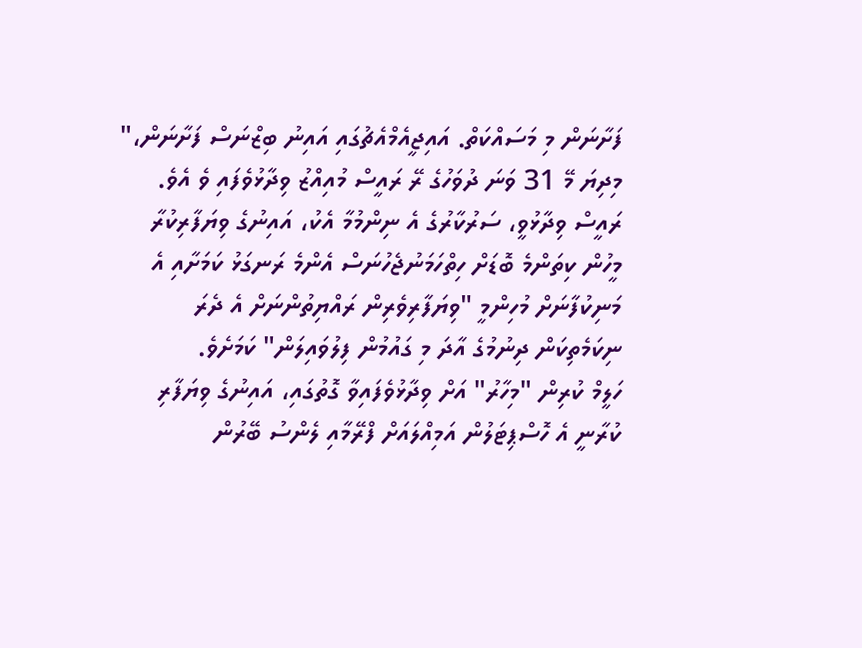ފަށާނަން މި މަސައްކަތް. އައިޖީއެމްއެޗުގައި އައިނު ބިޒްނަސް ފަށާނަން،" މިދިޔަ މޭ 31 ވަނަ ދުވަހުގެ ރޭ ރައީސް މުއިއްޒު ވިދާޅުވެފައި ވެ އެވެ.
ރައީސް ވިދާޅުވީ، ސަރުކާރުގެ އެ ނިންމުމާ އެކު، އައިނުގެ ވިޔަފާރިކުރާ މީހުން ކިތަންމެ ބޮޑަށް ހިތްހަމަނުޖެހުނަސް އެންމެ ރަނގަޅު ކަމަށާއި އެ މަނިކުފާނަށް މުހިންމީ "ވިޔަފާރިވެރިން ރައްޔިތުންނަށް އެ ދެރަ ނިކަމެތިކަން ދިނުމުގެ އާދަ މި ގައުމުން ފިލުވައިލަން" ކަމަށެވެ.
ހަލީމް ކުރިން "މިހާރު" އަށް ވިދާޅުވެފައިވާ ގޮތުގައި، އައިނުގެ ވިޔަފާރި ކުރާނީ އެ ހޮސްޕިޓަލުން އަމިއްލައަށް ފްރޭމާއި ލެންސު ބޭރުން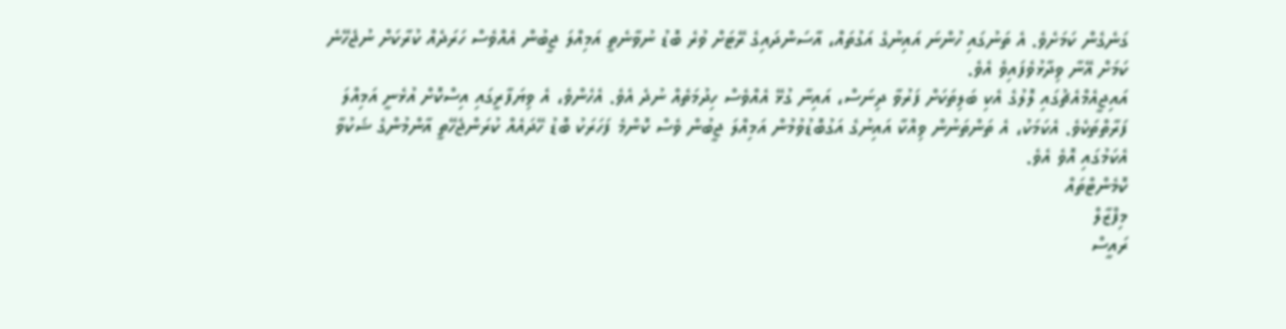ގަނެގެން ކަމަށެވެ. އެ ތަނުގައި ހުންނަ އައިނުގެ އަގުތައް، އާސަންދައިގެ ރޭޓަށް ވުރެ ބޮޑު ނުވާނެތީ އަމިއްލަ ޖީބުން އެއްވެސް ހަރަދެއް ކުރާކަށް ނުޖެހޭނެ ކަމަށް އޭނާ ވިދާޅުވެފައިވެ އެވެ.
އައިޖީއެމްއެޗުގައި ލޮލުގެ އެކި ބަލިތަކަށް ފަރުވާ ދިނަސް، އައިނާ ގުޅޭ އެއްވެސް ހިދުމަތެއް ނުދެ އެވެ. އެހެންވެ، އެ ވިޔަފާރީގައި އިސްކޮށް އުޅެނީ އަމިއްލަ ފަރާތްތަކެވެ. އެކަމަކު، އެ ތަންތަނުން ވިއްކާ އައިނުގެ އަގުބޮޑުވުމުން އަމިއްލަ ޖީބުން ވެސް ކޮންމެ ފަހަރަކު ބޮޑު ހޭދައެއް ކުރަންޖެހޭތީ އާންމުންގެ ޝަކުވާ އެކަމުގައި އޮވެ އެވެ.
ކޮމެންޓްތައް
މިފްޒާލް
ރައީސް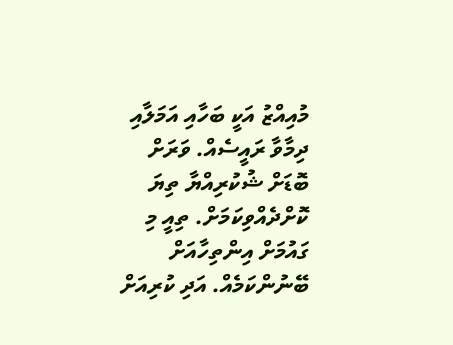މުއިއްޒު އަކީ ބަހާއި އަމަލާއި ދިމާވާ ރައީސެއް. ވަރަށް ބޮޑަށް ޝުކުރިއްޔާ ތިޔަ ކޮށްދެއްވިކަމަށް. ތިއީ މި ގައުމަށް އިންތިހާއަށް ބޭނުންކަމެއް. އަދި ކުރިއަށް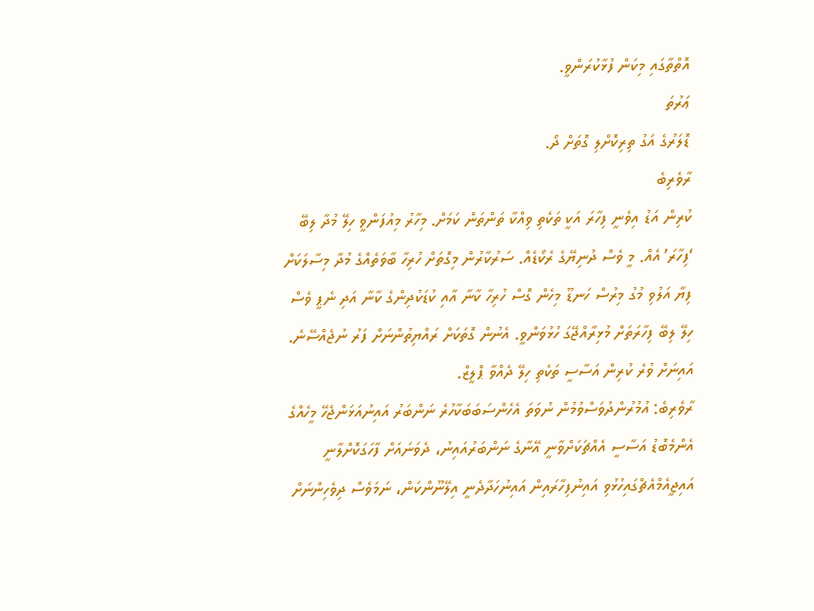އޮތްތާގައި މިކަން ފުޅާކުރަންވީ.
ޢަރުތަ
ޑޮލަރުގެ އަގު ތިރިކޮށްލި ގޮތަށް ދޯ.
ރާވެރިބެ
ކުރިން އަޑު އިވެނީ ފިހާރަ އަކީ ތަކެތި ވިއްކާ ތަންތަން ކަމަށް. މިހާރު މިއުފަންވީ ހިލޭ މުދާ ލިބޭ ‘ފިހާރަ’ އެއް. މީ ވެސް ދުނިޔޭގެ ރެކޯޑެއް. ސަރުކާރުން މިގޮތަށް ހުރިހާ ބާވަތެއްގެ މުދާ މިސާލަކަށް ފިޔާ އަލުވި މުގު މިރުސް ހަނޑޫ މިހެން ގޮސް ހުރިހާ ކާނާ އާއި ކުޑަކުދިންގެ ކާނާ އަދި ނެޕީ ވެސް ހިލޭ ލިބޭ ފިހާރަތަށް މުޅިރާއްޖޭގަ ހުޅުވަންވީ. އެނުން ގޮތަކަށް ރައްޔިތުންނަށް ފަރު ނުޖެއްސޭނެ. އައިނަށް ވުރެ ކުރިން އަސާސީ ތަކެތި ހިލޭ ދެއްވާ ޕްލީޒް.
ރާވެރިބެ: އުމުރުންދުވަސްވުމުން ނުވަތަ އެހެންސަބަބަކާހުރެ ނަންބަރު އައިނުއަޅަންޖެހޭ މީހެއްގެ އެންމެބޮޑު އަސާސީ އެއްޗަކަށްވާނީ އޭނާގެ ނަންބަރުއައިނު، ދެވަނައަށް ފާހަގަކޮށްލާނީ އައިޖީއެމްއެޗްގައިހުޅުވި އައިނުފިހާރައިން އައިނުހަދާދެނީ އިލޭނޫންކަން، ނަމަވެސް ދިވެހިންނަށް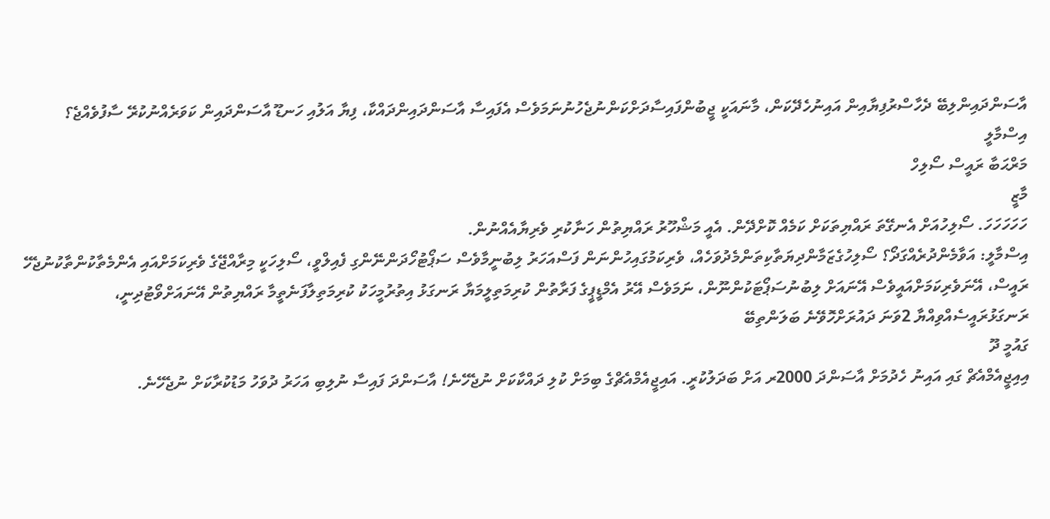އާސަންދައިންލިބޭ ދެހާސްރުފިޔާއިން އައިނުހެދޭކަން، މާނައަކީ ޖީބުންފައިސާދަށްކަންނުޖެހުނުނަމަވެސް އެފައިސާ އާސަންދައިންދައްކާ، ފިޔާ އަލުއި ހަނޑޫ އާސަންދައިން ކަވަރެއްނުކުރޭ ސާފުވެއްޖެ؟
އިސްމާލީ
މަރްޙަބާ ރައީސް ސޯލިހް
މާޒީ
ހަހަހަހަހަ. ސޯލިހުއަށް އެނގޭތަ ރައްޔިތަކަށް ކަމެއް ކޮށްދޭން. އެއީ މަޝްހޫރު ރައްޔިތުން ހަނާކުރި ވެރިޔާއެއްނުން.
އިސްމާލީ: އަވާމެންދުރެއްގަދޯ؟ ސޯލިހުގެޒަމާންދިޔަތާކިތަންމެދުވަހެއް، ވެރިކަމުގައިހުންނަން ފަސްއަހަރު ލިބުނީމާވެސް ސަޕޯޓުހޯދަންނޭންގި ފެއިލްވީ، ސޯލިހަކީ މިރާއްޖޭގެ ވެރިކަމަށްއައި އެންމެތާކުންތާކުނުޖެހޭ ރައީސް، އޭނަވެރިކަމަށްއައީވެސް އޭނައަށް ލިބުނުސަޕޯޓަކުންނޫން، ނަމަވެސް އޭރު އެމްޑީޕީގެ ފަރާތުން ކުރިމަތިލީމަޔާ ރަނގަޅު އިތުރުމީހަކު ކުރިމަތިލާފަނެތީމާ ރައްޔިތުން އޭނައަށްވޯޓުދިނީ، ރަނގަޅުރައީސެއްވިއްޔާ 2ވަނަ ދައުރަށްހޮވޭނެ ބަލަންތިބޭ
ގައުމީ ދޫ
އިއިޖީއެމްއެޗް ގައި އައިނު ހެދުމަށް އާސަންދަ 2000ރ އަށް ބަދަލުކުރީ. އައިޖީއެމްއެޗްގެ ބިމަށް ކުލި ދައްކާކަށް ނުޖެހޭނެ! އާސަންދަ ފައިސާ ނުލިބި އަހަރު ދުވަހު މަޑުކުރާކަށް ނުޖެހޭނެ.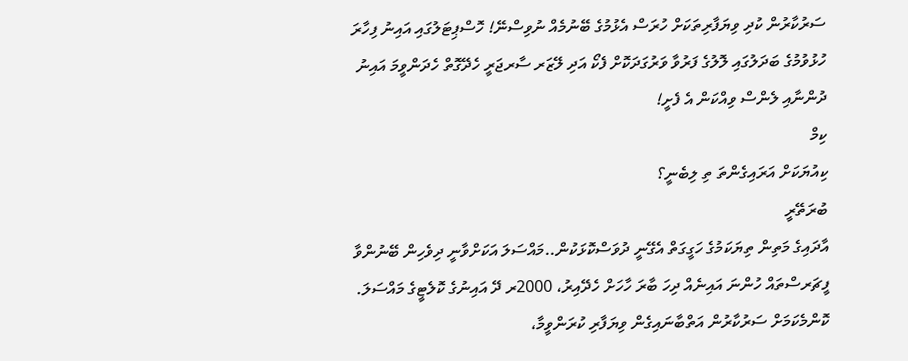ސަރުކާރުން ކުދި ވިޔަފާރިތަކަށް ހުރަސް އެޅުމުގެ ބޭނުމެއް ނުވިސްނޭ! ހޮސްޕިޓަލުގައި އައިނު ފިހާރަ ހުޅުވުމުގެ ބަދަލުގައި ލޮލުގެ ފަރުވާ ވަރުގަދަކޮށް ފެކޯ އަދި ލޭޒަރ ސާރޖަރީ ހެދޭގޮތް ހެދަންވީމަ އައިނު ދުންނާއި ލެންސް ވިއްކަން އެ ފެށީ!
ކިމް
ކިއުޔަކަށް އަރައިގެންތަ ތި ލިބެނީ؟
ބުރަތޭރީ
އާދައިގެ މަތިން ތިޔަކަމުގެ ހަގީގަތް އެގޭނީ ދުވަސްކޮޅަކުން..މައްސަލަ އަކަށްވާނީ ދިވެހިން ބޭނުންވާ ފީޗަރސްތައް ހުންނަ އައިނެއް ދިހަ ބާރަ ހާހަށް ހެދޭއިރު، 2000ރ ދޭ އައިނުގެ ކޮލެޓީގެ މައްސަލަ. ކޮންމެކަމަށް ސަރުކާރުން އަތްބާނައިގެން ވިޔަފާރި ކުރަންވީމާ،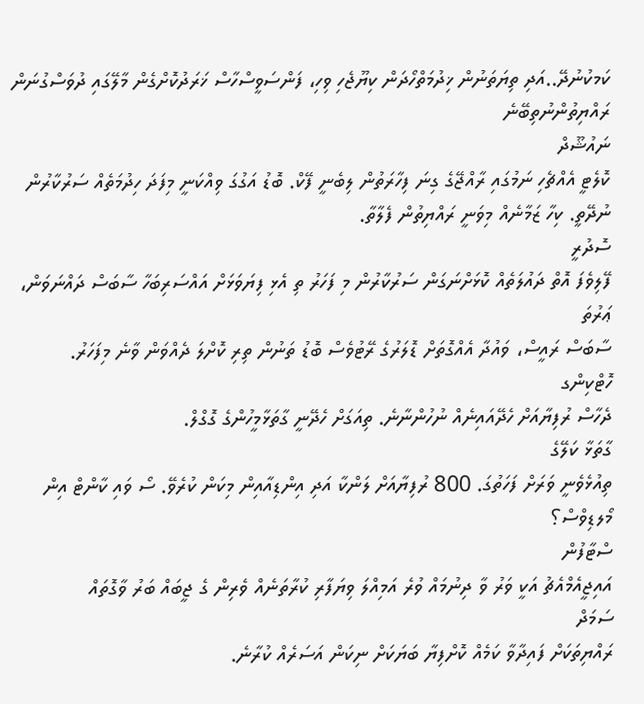ކަމކުނުދޭ..އަދި ތިޔަތަނުން ޚިދުމަތްހޯދަން ކިޔޫޖެހި ވިހި، ފަންސަވީސްހާސް ޚަރަދުކޮށްގެން މާލޭގައި ދުވަސްގުނަން ރައްޔިތުންނުތިބޭނެ
ނައުޝޫދް
ކޮލެޓީ އެއްޗެހި ނަމުގައި ރާއްޖޭގެ ގިނަ ފިހާރަތުން ލިބެނީ ފޭކް. ބޮޑު އަގުގަ ވިއްކަނީ މިފަދަ ހިދުމަތެއް ސަރުކާރުން ނުދޭތީ. ކިހާ ޒަމާނެއް މިވަނީ ރައްޔިތުން ފެލާތާ.
ސޮދުރީ
ފޭލިވެފަ އޮތް ދައުލަތެއް ކޮޅަށްނަގަން ސަރުކާރުން މި ފަހަރު ތި އެޅި ފިޔަވަޅަށް އައްސަރިބަހާ ސާބަސް ދައްނަވަން،
ޢަރުތަ
ސާބަސް ރައީސް، ވައުދާ އެއްގޮތަށް ޑޮލަރުގެ ރޭޓުވެސް ބޮޑު ތަނުން ތިރި ކޮށްލަ ދެއްވަން ވާނެ މިފަހަރު.
ހޮޓްކިންގ
ދެހާސް ރުފިޔާއަށް ހެދޭއައިނެއް ނުހުންނާނެ. ތިއަގަށް ހެދޭނީ ގާތަޅާމީހުންގެ ގޮގްލް.
ގާތަޅާ ކަލޭގެ
ތިއުޅެވެނީ ވަރަށް ފަހަތުގަ. 800 ރުފިޔާއަށް ލަންކާ އަދި އިންޑިއާއިން މިކަން ކުރެވޭ. ސޯ ވައި ކާންޓް އިން މޯލޑިވްސް؟
ސްޓާފުން
އައިޖީއެމްއެޗު އަކީ ވަރު ވާ ދިނުމައް ވުރެ އަމިއްލަ ވިޔަފާރި ކުރާތަނެއް ވެރިން ގެ ޖީބައް ބަރު ވާގޮތައް
ސަމަދް
ރައްޔިތަކަށް ފައިދާވާ ކަމެއް ކޮށްފިޔާ ބަޔަކަށް ނިކަން އަސަރެއް ކުރާނެ.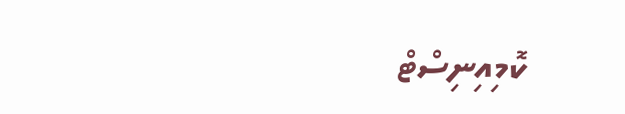ކޮމިއިނިސްޓް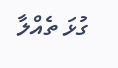ގުޅަ ތެއްލާ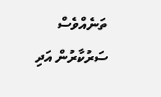ތަނެއްވެސް ސަރުކާރުން އަދި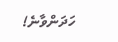ހަދަންވާނެ!